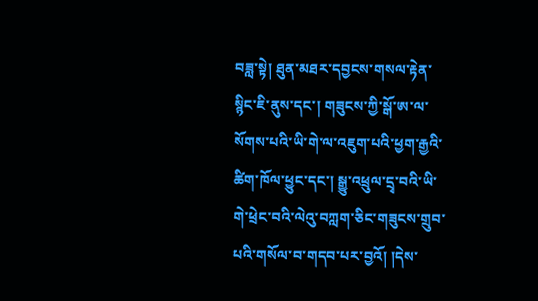བཟླ་སྟེ། ཐུན་མཐར་དབྱངས་གསལ་རྟེན་སྙིང་ཇི་ནུས་དང་། གཟུངས་ཀྱི་སྒོ་ཨ་ལ་སོགས་པའི་ཡི་གེ་ལ་འཇུག་པའི་ཕྱག་རྒྱའི་ཚིག་ཁོལ་ཕྱུང་དང་། སྒྱུ་འཕྲུལ་དྲྭ་བའི་ཡི་གེ་ཕྲེང་བའི་ལེའུ་བཀླག་ཅིང་གཟུངས་གྲུབ་པའི་གསོལ་བ་གདབ་པར་བྱའོ། །དེས་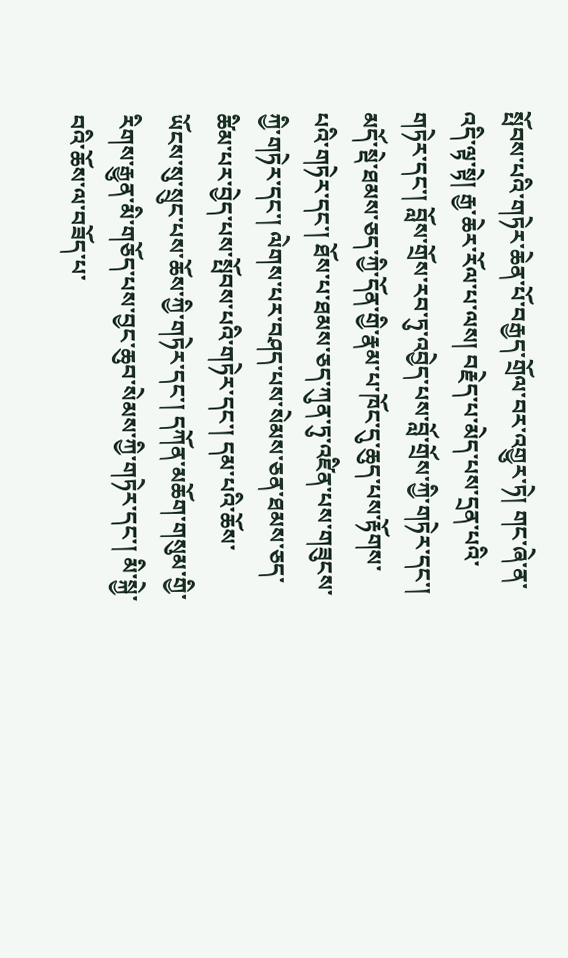སྤོབས་པའི་གཏེར་ཆེན་པོ་བརྒྱད་གྲོལ་བར་འགྱུར་ཏེ། གང་ཞེ་ན་འདི་ལྟ་སྟེ། རྒྱ་ཆེར་རོལ་པ་ལས། བརྗེད་པ་མེད་པས་དྲན་པའི་གཏེར་དང་། བློས་གྲོས་རབ་ཏུ་འབྱེད་པས་བློ་གྲོས་ཀྱི་གཏེར་དང་། མདོ་སྡེ་ཐམས་ཅད་ཀྱི་དོན་གྱི་རྣམ་པ་ཁོང་དུ་ཆུད་པས་རྟོགས་པའི་གཏེར་དང་། ཐོས་པ་ཐམས་ཅད་ཀུན་ཏུ་འཛིན་པས་གཟུངས་ཀྱི་གཏེར་དང་། ལེགས་པར་བཤད་པས་སེམས་ཅན་ཐམས་ཅད་ཚིམ་པར་བྱེད་པས་སྤོབས་པའི་གཏེར་དང་། དམ་པའི་ཆོས་ཡོངས་སུ་སྲུང་པས་ཆོས་ཀྱི་གཏེར་དང་། དཀོན་མཆོག་གསུམ་གྱི་རིགས་རྒྱུན་མི་གཅོད་པས་བྱང་ཆུབ་སེམས་ཀྱི་གཏེར་དང་། མི་སྐྱེ་བའི་ཆོས་ལ་བཟོད་པ་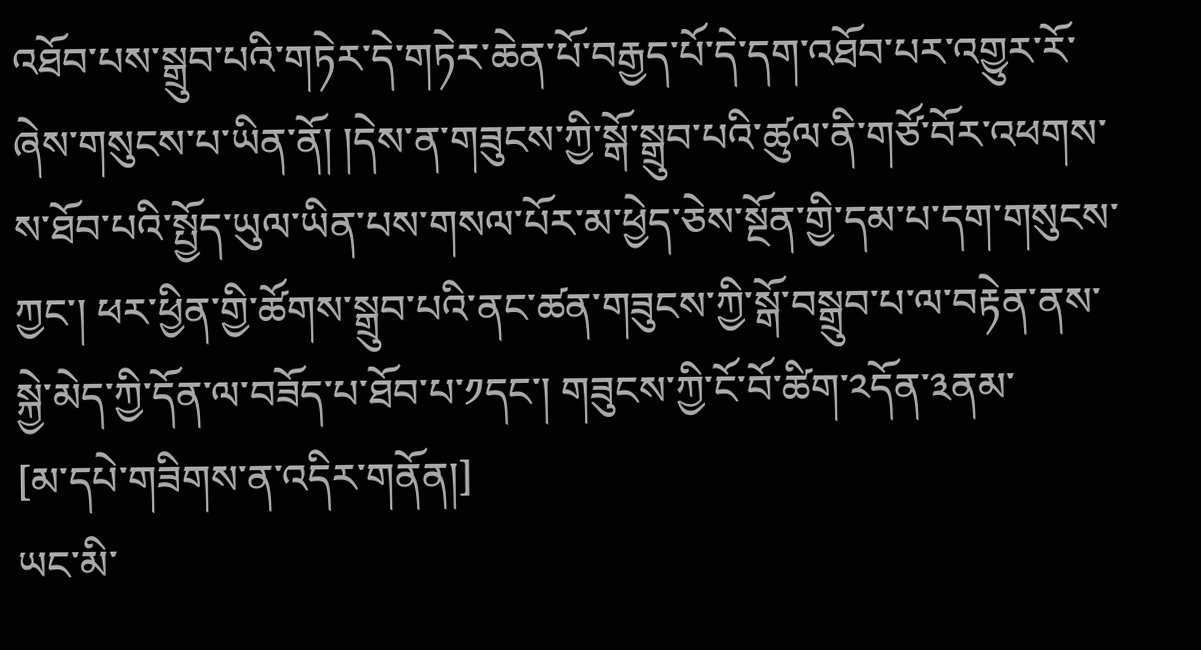འཐོབ་པས་སྒྲུབ་པའི་གཏེར་དེ་གཏེར་ཆེན་པོ་བརྒྱད་པོ་དེ་དག་འཐོབ་པར་འགྱུར་རོ་ཞེས་གསུངས་པ་ཡིན་ནོ། །དེས་ན་གཟུངས་ཀྱི་སྒོ་སྒྲུབ་པའི་ཚུལ་ནི་གཙོ་བོར་འཕགས་ས་ཐོབ་པའི་སྤྱོད་ཡུལ་ཡིན་པས་གསལ་པོར་མ་ཕྱེད་ཅེས་སྔོན་གྱི་དམ་པ་དག་གསུངས་ཀྱང་། ཕར་ཕྱིན་གྱི་ཚོགས་སྒྲུབ་པའི་ནང་ཚན་གཟུངས་ཀྱི་སྒོ་བསྒྲུབ་པ་ལ་བརྟེན་ནས་སྐྱེ་མེད་ཀྱི་དོན་ལ་བཟོད་པ་ཐོབ་པ་༡དང་། གཟུངས་ཀྱི་ངོ་བོ་ཚིག་༢དོན་༣ནམ་
[མ་དཔེ་གཟིགས་ན་འདིར་གནོན།]
ཡང་མི་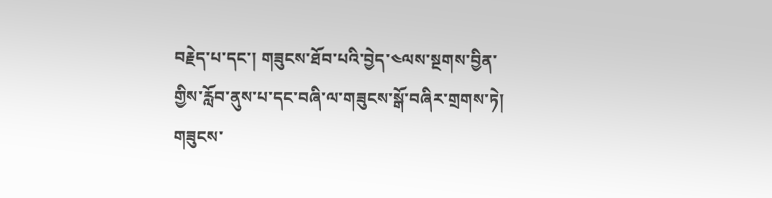བརྗེད་པ་དང་། གཟུངས་ཐོབ་པའི་བྱེད་༤ལས་སྔགས་བྱིན་གྱིས་རློབ་ནུས་པ་དང་བཞི་ལ་གཟུངས་སྒོ་བཞིར་གྲགས་ཏེ། གཟུངས་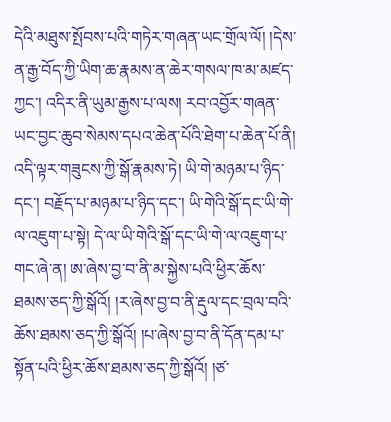དེའི་མཐུས་སྤོབས་པའི་གཏེར་གཞན་ཡང་གྲོལ་ལོ། །དེས་ན་རྒྱ་བོད་ཀྱི་ཡིག་ཆ་རྣམས་ན་ཆེར་གསལ་ཁ་མ་མཛད་ཀྱང་། འདིར་ནི་ཡུམ་རྒྱས་པ་ལས། རབ་འབྱོར་གཞན་ཡང་བྱང་ཆུབ་སེམས་དཔའ་ཆེན་པོའི་ཐེག་པ་ཆེན་པོ་ནི། འདི་ལྟར་གཟུངས་ཀྱི་སྒོ་རྣམས་ཏེ། ཡི་གེ་མཉམ་པ་ཉིད་དང་། བརྗོད་པ་མཉམ་པ་ཉིད་དང་། ཡི་གེའི་སྒོ་དང་ཡི་གེ་ལ་འཇུག་པ་སྟེ། དེ་ལ་ཡི་གེའི་སྒོ་དང་ཡི་གེ་ལ་འཇུག་པ་གང་ཞེ་ན། ཨ་ཞེས་བྱ་བ་ནི་མ་སྐྱེས་པའི་ཕྱིར་ཆོས་ཐམས་ཅད་ཀྱི་སྒོའོ། །ར་ཞེས་བྱ་བ་ནི་རྡུལ་དང་བྲལ་བའི་ཆོས་ཐམས་ཅད་ཀྱི་སྒོའོ། །པ་ཞེས་བྱ་བ་ནི་དོན་དམ་པ་སྟོན་པའི་ཕྱིར་ཆོས་ཐམས་ཅད་ཀྱི་སྒོའོ། །ཙ་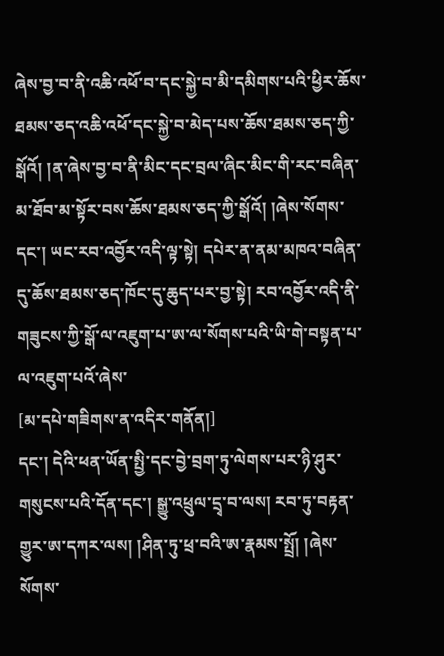ཞེས་བྱ་བ་ནི་འཆི་འཕོ་བ་དང་སྐྱེ་བ་མི་དམིགས་པའི་ཕྱིར་ཆོས་ཐམས་ཅད་འཆི་འཕོ་དང་སྐྱེ་བ་མེད་པས་ཆོས་ཐམས་ཅད་ཀྱི་སྒོའོ། །ན་ཞེས་བྱ་བ་ནི་མིང་དང་བྲལ་ཞིང་མིང་གི་རང་བཞིན་མ་ཐོབ་མ་སྟོར་བས་ཆོས་ཐམས་ཅད་ཀྱི་སྒོའོ། །ཞེས་སོགས་དང་། ཡང་རབ་འབྱོར་འདི་ལྟ་སྟེ། དཔེར་ན་ནམ་མཁའ་བཞིན་དུ་ཆོས་ཐམས་ཅད་ཁོང་དུ་ཆུད་པར་བྱ་སྟེ། རབ་འབྱོར་འདི་ནི་གཟུངས་ཀྱི་སྒོ་ལ་འཇུག་པ་ཨ་ལ་སོགས་པའི་ཡི་གེ་བསྟན་པ་ལ་འཇུག་པའོ་ཞེས་
[མ་དཔེ་གཟིགས་ན་འདིར་གནོན།]
དང་། དེའི་ཕན་ཡོན་སྤྱི་དང་བྱེ་བྲག་ཏུ་ལེགས་པར་ཉི་ཤུར་གསུངས་པའི་དོན་དང་། སྒྱུ་འཕྲུལ་དྲྭ་བ་ལས། རབ་ཏུ་བརྟན་གྱུར་ཨ་དཀར་ལས། །ཤིན་ཏུ་ཕྲ་བའི་ཨ་རྣམས་སྤྲོ། །ཞེས་སོགས་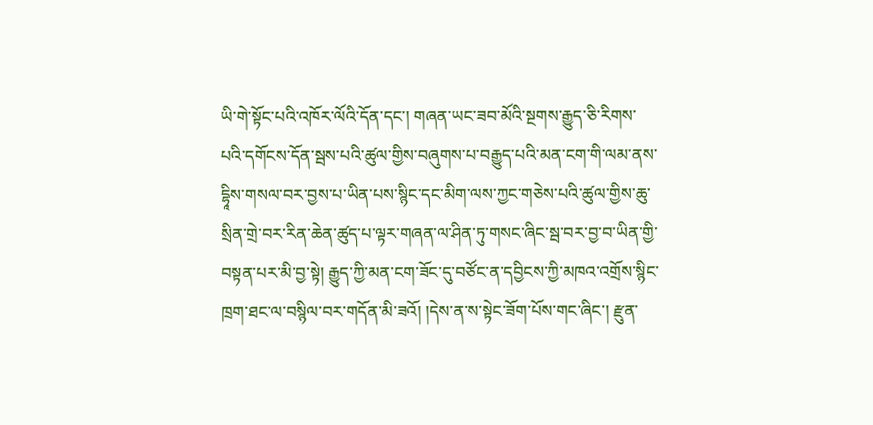ཡི་གེ་སྟོང་པའི་འཁོར་ལོའི་དོན་དང་། གཞན་ཡང་ཟབ་མོའི་སྔགས་རྒྱུད་ཅི་རིགས་པའི་དགོངས་དོན་སྦས་པའི་ཚུལ་གྱིས་བཞུགས་པ་བརྒྱུད་པའི་མན་ངག་གི་ལམ་ནས་དྷཱིས་གསལ་བར་བྱས་པ་ཡིན་པས་སྙིང་དང་མིག་ལས་ཀྱང་གཅེས་པའི་ཚུལ་གྱིས་ཆུ་སྲིན་གྲེ་བར་རིན་ཆེན་ཚུད་པ་ལྟར་གཞན་ལ་ཤིན་ཏུ་གསང་ཞིང་སྦ་བར་བྱ་བ་ཡིན་གྱི་བསྟན་པར་མི་བྱ་སྟེ། རྒྱུད་ཀྱི་མན་ངག་ཟོང་དུ་བཙོང་ན་དབྱིངས་ཀྱི་མཁའ་འགྲོས་སྙིང་ཁྲག་ཐང་ལ་བསྙིལ་བར་གདོན་མི་ཟའོ། །དེས་ན་ས་སྟེང་ཟོག་པོས་གང་ཞིང་། རྫུན་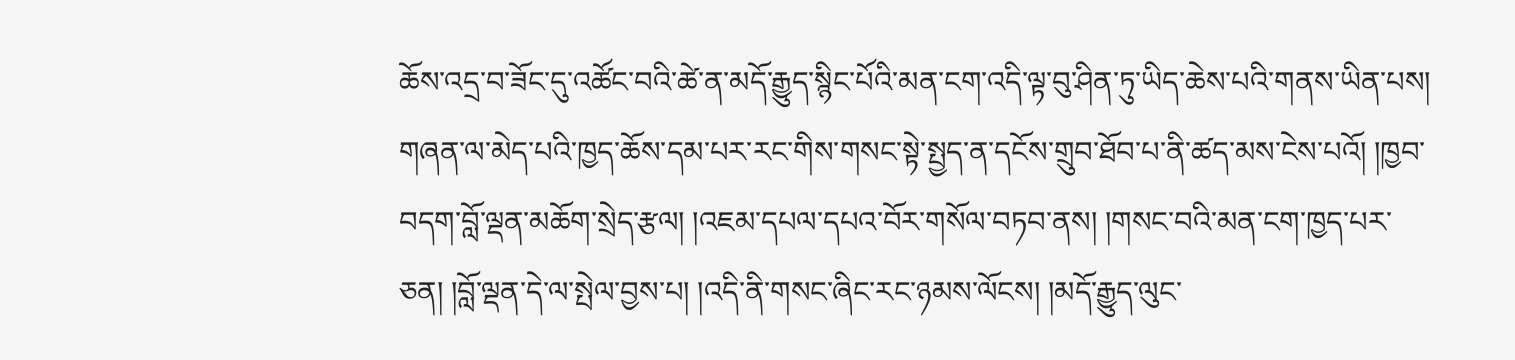ཆོས་འདྲ་བ་ཟོང་དུ་འཚོང་བའི་ཚེ་ན་མདོ་རྒྱུད་སྙིང་པོའི་མན་ངག་འདི་ལྟ་བུ་ཤིན་ཏུ་ཡིད་ཆེས་པའི་གནས་ཡིན་པས། གཞན་ལ་མེད་པའི་ཁྱད་ཆོས་དམ་པར་རང་གིས་གསང་སྟེ་སྤྱད་ན་དངོས་གྲུབ་ཐོབ་པ་ནི་ཚད་མས་ངེས་པའོ། །ཁྱབ་བདག་བློ་ལྡན་མཆོག་སྲེད་རྩལ། །འཇམ་དཔལ་དཔའ་བོར་གསོལ་བཏབ་ནས། །གསང་བའི་མན་ངག་ཁྱད་པར་ཅན། །བློ་ལྡན་དེ་ལ་སྤེལ་བྱས་པ། །འདི་ནི་གསང་ཞིང་རང་ཉམས་ལོངས། །མདོ་རྒྱུད་ལུང་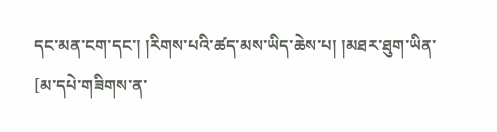དང་མན་ངག་དང་། །རིགས་པའི་ཚད་མས་ཡིད་ཆེས་པ། །མཐར་ཐུག་ཡིན་
[མ་དཔེ་གཟིགས་ན་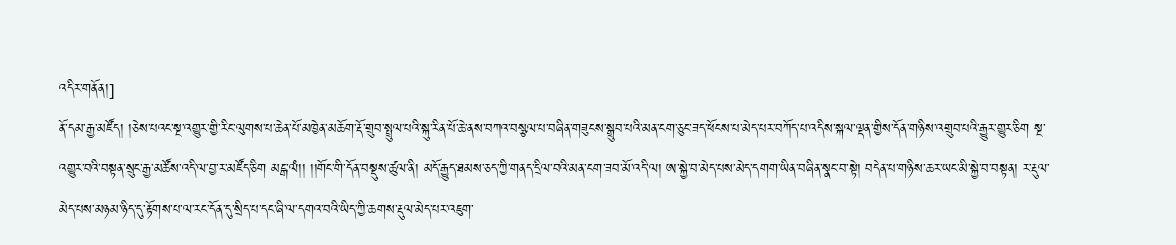འདིར་གནོན།]
ནོ་དམ་རྒྱ་མཛོད། །ཅེས་པའང་སྔ་འགྱུར་གྱི་རིང་ལུགས་པ་ཆེན་པོ་མཁྱེན་མཆོག་རྡོ་གྲུབ་སྤྲུལ་པའི་སྐུ་རིན་པོ་ཆེ་ནས་བཀའ་བསྩལ་པ་བཞིན་གཟུངས་སྒྲུབ་པའི་མན་ངག་ཅུང་ཟད་ཕོངས་པ་མེད་པར་བཀོད་པ་འདིས་སྐལ་ལྡན་གྱིས་དོན་གཉིས་འགྲུབ་པའི་རྒྱུར་གྱུར་ཅིག སྔ་འགྱུར་བའི་བསྟན་སྲུང་རྒྱ་མཚོས་འདི་ལ་བྱ་ར་མཛོད་ཅིག མངྒ་ལཾ།། །།གོང་གི་དོན་བསྡུས་ཚུལ་ནི། མདོ་རྒྱུད་ཐམས་ཅད་ཀྱི་གནད་དྲིལ་བའི་མན་ངག་ཟབ་མོ་འདི་ལ། ཨ་སྐྱེ་བ་མེད་པས་མེད་དགག་ཡིན་བཞིན་སྣང་བ་སྟེ། བདེན་པ་གཉིས་ཆར་ཡང་མི་སྐྱེ་བ་བསྟན། ར་རྡུལ་མེད་པས་མཉམ་ཉིད་དུ་རྟོགས་པ་ལ་རང་དོན་དུ་སྲིད་པ་དང་ཞི་ལ་དགའ་བའི་ཡིད་ཀྱི་ཆགས་རྡུལ་མེད་པར་འཇུག་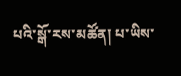པའི་སྒོ་རས་མཚོན། པ་ཡིས་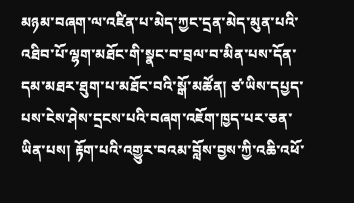མཉམ་བཞག་ལ་འཛིན་པ་མེད་ཀྱང་དྲན་མེད་མུན་པའི་འཐིབ་པོ་ལྷག་མཐོང་གི་སྣང་བ་བྲལ་བ་མིན་པས་དོན་དམ་མཐར་ཐུག་པ་མཐོང་བའི་སྒོ་མཚོན། ཙ་ཡིས་དཔྱད་པས་ངེས་ཤེས་དྲངས་པའི་བཞག་འཇོག་ཁྱད་པར་ཅན་ཡིན་པས། རྟོག་པའི་འགྱུར་བའམ་བློས་བྱས་ཀྱི་འཆི་འཕོ་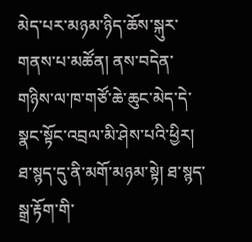མེད་པར་མཉམ་ཉིད་ཆོས་སྐུར་གནས་པ་མཚོན། ནས་བདེན་གཉིས་ལ་ཁ་གཙོ་ཆེ་ཆུང་མེད་དེ་སྣང་སྟོང་འབྲལ་མི་ཤེས་པའི་ཕྱིར། ཐ་སྙད་དུ་ནི་མགོ་མཉམ་སྟེ། ཐ་སྙད་སྒྲ་རྟོག་གི་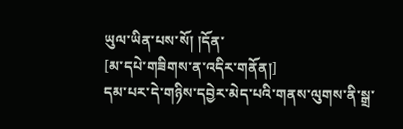ཡུལ་ཡིན་པས་སོ། །དོན་
[མ་དཔེ་གཟིགས་ན་འདིར་གནོན།]
དམ་པར་དེ་གཉིས་དབྱེར་མེད་པའི་གནས་ལུགས་ནི་སྒྲ་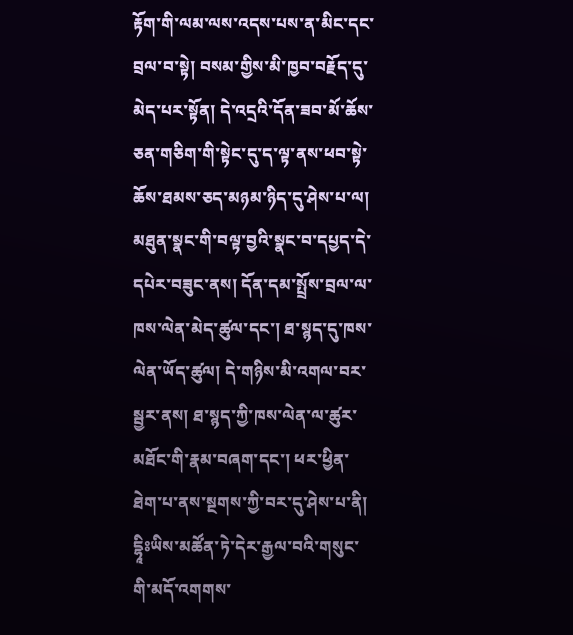རྟོག་གི་ལམ་ལས་འདས་པས་ན་མིང་དང་བྲལ་བ་སྟེ། བསམ་གྱིས་མི་ཁྱབ་བརྗོད་དུ་མེད་པར་སྟོན། དེ་འདྲའི་དོན་ཟབ་མོ་ཆོས་ཅན་གཅིག་གི་སྟེང་དུ་ད་ལྟ་ནས་ཕབ་སྟེ་ཆོས་ཐམས་ཅད་མཉམ་ཉིད་དུ་ཤེས་པ་ལ། མཐུན་སྣང་གི་བལྟ་བྱའི་སྣང་བ་དཔྱད་དེ་དཔེར་བཟུང་ནས། དོན་དམ་སྤྲོས་བྲལ་ལ་ཁས་ལེན་མེད་ཚུལ་དང་། ཐ་སྙད་དུ་ཁས་ལེན་ཡོད་ཚུལ། དེ་གཉིས་མི་འགལ་བར་སྦྱར་ནས། ཐ་སྙད་ཀྱི་ཁས་ལེན་ལ་ཚུར་མཐོང་གི་རྣམ་བཞག་དང་། ཕར་ཕྱིན་ཐེག་པ་ནས་སྔགས་ཀྱི་བར་དུ་ཤེས་པ་ནི། དྷཱིཿཡིས་མཚོན་ཏེ་དེར་རྒྱལ་བའི་གསུང་གི་མདོ་འགགས་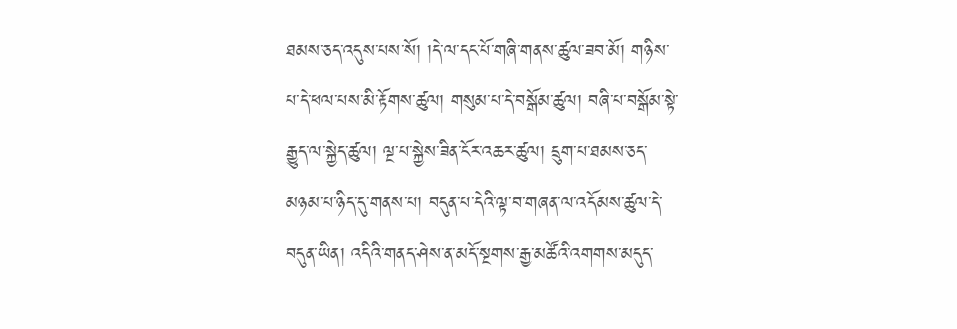ཐམས་ཅད་འདུས་པས་སོ། །དེ་ལ་དང་པོ་གཞི་གནས་ཚུལ་ཟབ་མོ། གཉིས་པ་དེ་ཕལ་པས་མི་རྟོགས་ཚུལ། གསུམ་པ་དེ་བསྒོམ་ཚུལ། བཞི་པ་བསྒོམ་སྟེ་རྒྱུད་ལ་སྐྱེད་ཚུལ། ལྔ་པ་སྐྱེས་ཟིན་ངོར་འཆར་ཚུལ། དྲུག་པ་ཐམས་ཅད་མཉམ་པ་ཉིད་དུ་གནས་པ། བདུན་པ་དེའི་ལྟ་བ་གཞན་ལ་འདོམས་ཚུལ་དེ་བདུན་ཡིན། འདིའི་གནད་ཤེས་ན་མདོ་སྔགས་རྒྱ་མཚོའི་འགགས་མདུད་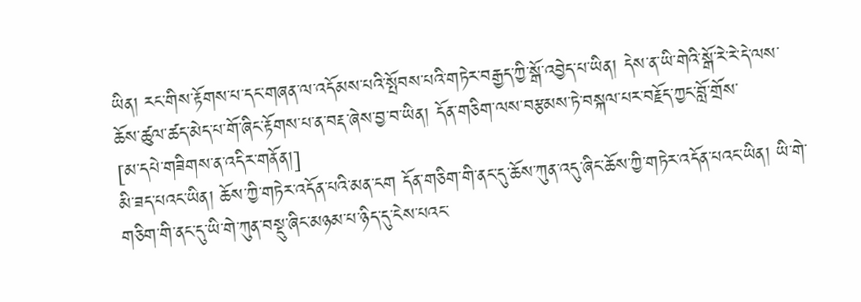ཡིན། རང་གིས་རྟོགས་པ་དང་གཞན་ལ་འདོམས་པའི་སྤོབས་པའི་གཏེར་བརྒྱད་ཀྱི་སྒོ་འབྱེད་པ་ཡིན། དེས་ན་ཡི་གེའི་སྒོ་རེ་རེ་དེ་ལས་ཆོས་ཚུལ་ཚད་མེད་པ་གོ་ཞིང་རྟོགས་པ་ན་བརྡ་ཞེས་བྱ་བ་ཡིན། དོན་གཅིག་ལས་བརྩམས་ཏེ་བསྐལ་པར་བརྗོད་ཀྱང་བློ་གྲོས་
[མ་དཔེ་གཟིགས་ན་འདིར་གནོན།]
མི་ཟད་པའང་ཡིན། ཆོས་ཀྱི་གཏེར་འདོན་པའི་མན་ངག དོན་གཅིག་གི་ནང་དུ་ཆོས་ཀུན་འདུ་ཞིང་ཆོས་ཀྱི་གཏེར་འདོན་པའང་ཡིན། ཡི་གེ་གཅིག་གི་ནང་དུ་ཡི་གེ་ཀུན་བསྡུ་ཞིང་མཉམ་པ་ཉིད་དུ་ངེས་པའང་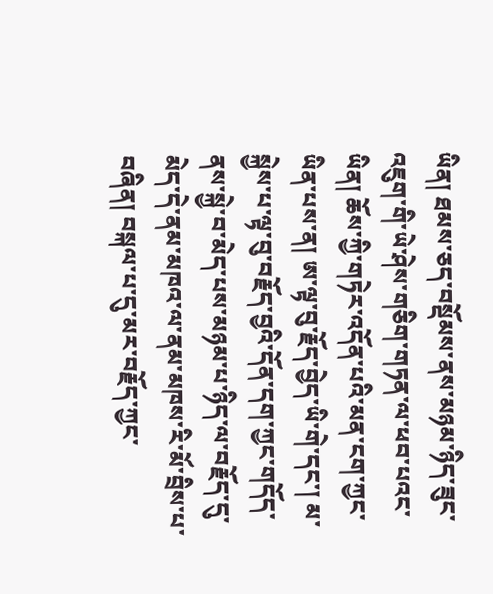ཡིན། ཐམས་ཅད་བསྡོམས་ནས་མཉམ་ཉིད་ཟུང་འཇུག་གི་ཡེ་ཤེས་གཅིག་གཏན་ལ་ཕབ་པའང་ཡིན། ཆོས་ཀྱི་གཏེར་འདོན་པའི་མན་ངག་ཀྱང་ཡིན་པས་ན། ཨ་ལྟ་བུ་རྗོད་བྱེད་ཡི་གེ་དང་། མ་སྐྱེས་པ་ལྟ་བུ་བརྗོད་བྱའི་དོན་དག་ཀྱང་གདོད་ནས་སྐྱེ་བ་མེད་པས་མཉམ་པ་ཉིད་ལ་བརྗོད་དུ་མེད་དེ་ནམ་མཁའ་ལ་ནམ་མཁས་རི་མོ་བྲིས་པ་བཞིན། བསྐལ་པ་དུ་མར་བརྗོད་ཀྱང་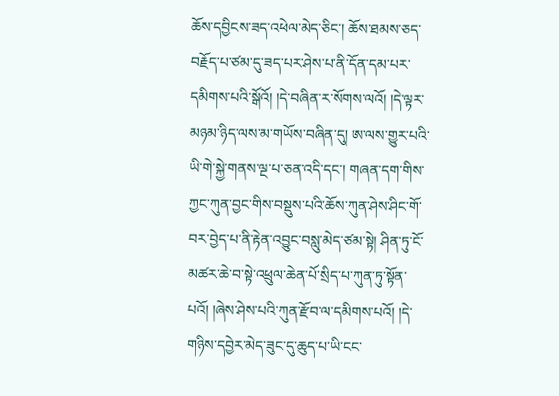ཆོས་དབྱིངས་ཟད་འཕེལ་མེད་ཅིང་། ཆོས་ཐམས་ཅད་བརྗོད་པ་ཙམ་དུ་ཟད་པར་ཤེས་པ་ནི་དོན་དམ་པར་དམིགས་པའི་སྒོའོ། །དེ་བཞིན་ར་སོགས་ལའོ། །དེ་ལྟར་མཉམ་ཉིད་ལས་མ་གཡོས་བཞིན་དུ། ཨ་ལས་གྱུར་པའི་ཡི་གེ་སྐྱེ་གནས་ལྔ་པ་ཅན་འདི་དང་། གཞན་དག་གིས་ཀྱང་ཀུན་བྱང་གིས་བསྡུས་པའི་ཆོས་ཀུན་ཤེས་ཤིང་གོ་བར་བྱེད་པ་ནི་རྟེན་འབྱུང་བསླུ་མེད་ཙམ་སྟེ། ཤིན་ཏུ་ངོ་མཚར་ཆེ་བ་སྟེ་འཕྲུལ་ཆེན་པོ་སྲིད་པ་ཀུན་ཏུ་སྟོན་པའོ། །ཞེས་ཤེས་པའི་ཀུན་རྫོབ་ལ་དམིགས་པའོ། །དེ་གཉིས་དབྱེར་མེད་ཟུང་དུ་ཆུད་པ་ཡི་ངང་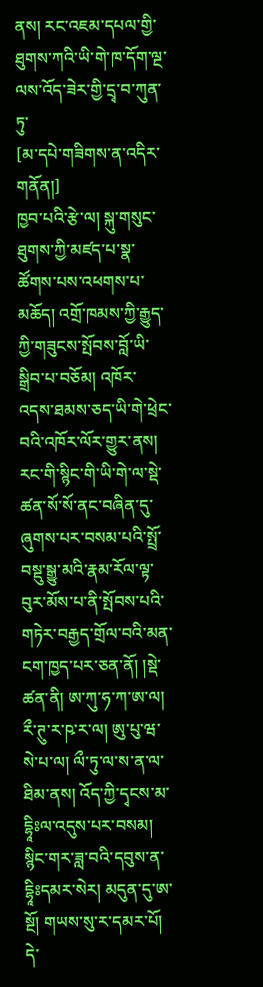ནས། རང་འཇམ་དཔལ་གྱི་ཐུགས་ཀའི་ཡི་གེ་ཁ་དོག་ལྔ་ལས་འོད་ཟེར་གྱི་དྲྭ་བ་ཀུན་ཏུ་
[མ་དཔེ་གཟིགས་ན་འདིར་གནོན།]
ཁྱབ་པའི་རྩེ་ལ། སྐུ་གསུང་ཐུགས་ཀྱི་མཛད་པ་སྣ་ཚོགས་པས་འཕགས་པ་མཆོད། འགྲོ་ཁམས་ཀྱི་རྒྱུད་ཀྱི་གཟུངས་སྤོབས་བློ་ཡི་སྒྲིབ་པ་བཅོམ། འཁོར་འདས་ཐམས་ཅད་ཡི་གེ་ཕྲེང་བའི་འཁོར་ལོར་གྱུར་ནས། རང་གི་སྙིང་གི་ཡི་གེ་ལ་སྡེ་ཚན་སོ་སོ་ནང་བཞིན་དུ་ཞུགས་པར་བསམ་པའི་སྤྲོ་བསྡུ་སྒྱུ་མའི་རྣམ་རོལ་ལྟ་བུར་མོས་པ་ནི་སྤོབས་པའི་གཏེར་བརྒྱད་གྲོལ་བའི་མན་ངག་ཁྱད་པར་ཅན་ནོ། །སྡེ་ཚན་ནི། ཨ་ཀུ་ཧ་ཀ་ཨ་ལ། རྀ་ཊུ་ར་ཥ་ར་ལ། ཨུ་པུ་ཝ་སེ་པ་ལ། ལྀ་ཏུ་ལ་ས་ན་ལ་ཐིམ་ནས། འོད་ཀྱི་དྭངས་མ་དྷཱིཿལ་འདུས་པར་བསམ། སྙིང་གར་ཟླ་བའི་དབུས་ན་དྷཱིཿདམར་སེར། མདུན་དུ་ཨ་སྔོ། གཡས་སུ་ར་དམར་པོ། དེ་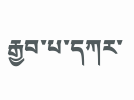རྒྱབ་པ་དཀར་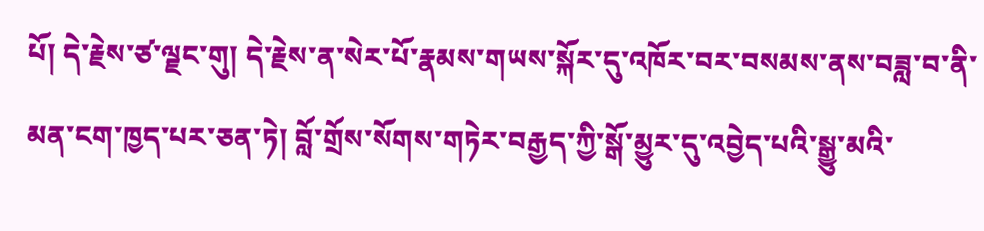པོ། དེ་རྗེས་ཙ་ལྗང་གུ། དེ་རྗེས་ན་སེར་པོ་རྣམས་གཡས་སྐོར་དུ་འཁོར་བར་བསམས་ནས་བཟླ་བ་ནི་མན་ངག་ཁྱད་པར་ཅན་ཏེ། བློ་གྲོས་སོགས་གཏེར་བརྒྱད་ཀྱི་སྒོ་མྱུར་དུ་འབྱེད་པའི་སྒྱུ་མའི་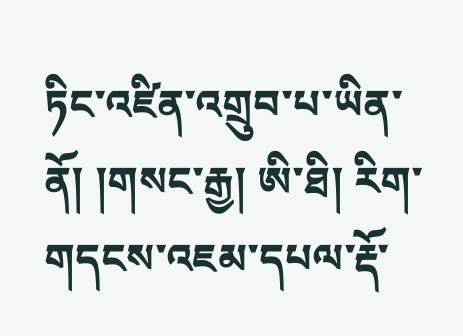ཏིང་འཛིན་འགྲུབ་པ་ཡིན་ནོ། །གསང་རྒྱ། ཨི་ཐི། རིག་གདངས་འཇམ་དཔལ་རྡོ་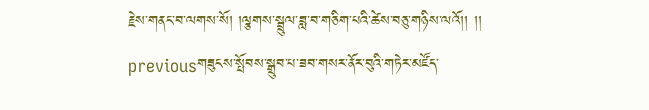རྗེས་གནང་བ་ལགས་སོ། །ལྕགས་སྦྲུལ་ཟླ་བ་གཅིག་པའི་ཚེས་བཅུ་གཉིས་ལའོ།། །།
previousགཟུངས་སྤོབས་སྒྲུབ་པ་ཟབ་གསར་ནོར་བུའི་གཏེར་མཛོད་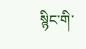སྙིང་གི་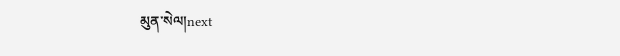མུན་སེལ།next